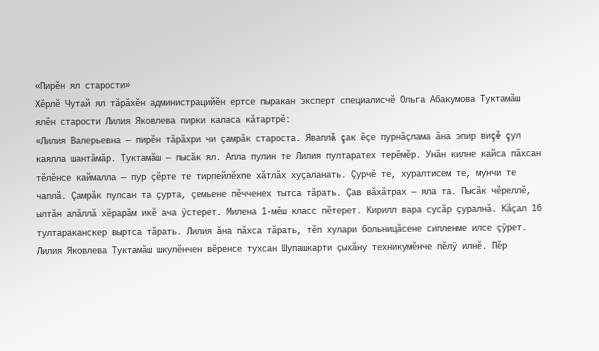«Пирĕн ял старости»
Хĕрлĕ Чутай ял тăрăхĕн администрацийĕн ертсе пыракан эксперт специалисчĕ Ольга Абакумова Туктамăш ялĕн старости Лилия Яковлева пирки каласа кăтартрĕ:
«Лилия Валерьевна — пирĕн тăрăхри чи çамрăк староста. Яваплă çак ĕçе пурнăçлама ăна эпир виçĕ çул каялла шантăмăр. Туктамăш — пысăк ял. Апла пулин те Лилия пултаратех терĕмĕр. Унăн килне кайса пăхсан тĕлĕнсе каймалла — пур çĕрте те тирпейлĕхпе хăтлăх хуçаланать. Çурчĕ те, хуралтисем те, мунчи те чаплă. Çамрăк пулсан та çурта, çемьене пĕчченех тытса тăрать. Çав вăхăтрах — яла та. Пысăк чĕреллĕ, ылтăн алăллă хĕрарăм икĕ ача ÿстерет. Милена 1-мĕш класс пĕтерет. Кирилл вара сусăр çуралнă. Кăçал 16 тултараканскер выртса тăрать. Лилия ăна пăхса тăрать, тĕп хулари больницăсене сипленме илсе çÿрет.
Лилия Яковлева Туктамăш шкулĕнчен вĕренсе тухсан Шупашкарти çыхăну техникумĕнче пĕлÿ илнĕ. Пĕр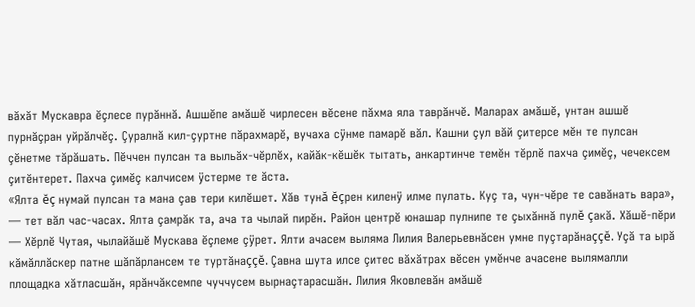вăхăт Мускавра ĕçлесе пурăннă. Ашшĕпе амăшĕ чирлесен вĕсене пăхма яла таврăнчĕ. Маларах амăшĕ, унтан ашшĕ пурнăçран уйрăлчĕç. Çуралнă кил-çуртне пăрахмарĕ, вучаха сÿнме памарĕ вăл. Кашни çул вăй çитерсе мĕн те пулсан çĕнетме тăрăшать. Пĕччен пулсан та выльăх-чĕрлĕх, кайăк-кĕшĕк тытать, анкартинче темĕн тĕрлĕ пахча çимĕç, чечексем çитĕнтерет. Пахча çимĕç калчисем ÿстерме те ăста.
«Ялта ĕç нумай пулсан та мана çав тери килĕшет. Хăв тунă ĕçрен киленÿ илме пулать. Куç та, чун-чĕре те савăнать вара», — тет вăл час-часах. Ялта çамрăк та, ача та чылай пирĕн. Район центрĕ юнашар пулнипе те çыхăннă пулĕ çакă. Хăшĕ-пĕри — Хĕрлĕ Чутая, чылайăшĕ Мускава ĕçлеме çÿрет. Ялти ачасем выляма Лилия Валерьевнăсен умне пуçтарăнаççĕ. Уçă та ырă кăмăллăскер патне шăпăрлансем те туртăнаççĕ. Çавна шута илсе çитес вăхăтрах вĕсен умĕнче ачасене вылямалли площадка хăтласшăн, ярăнчăксемпе чуччусем вырнаçтарасшăн. Лилия Яковлевăн амăшĕ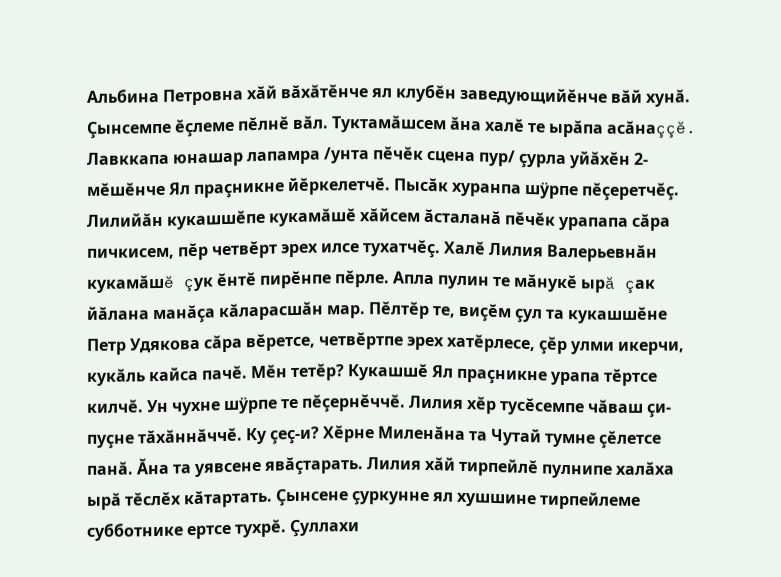Альбина Петровна хăй вăхăтĕнче ял клубĕн заведующийĕнче вăй хунă. Çынсемпе ĕçлеме пĕлнĕ вăл. Туктамăшсем ăна халĕ те ырăпа асăнаççĕ. Лавккапа юнашар лапамра /унта пĕчĕк сцена пур/ çурла уйăхĕн 2-мĕшĕнче Ял праçникне йĕркелетчĕ. Пысăк хуранпа шÿрпе пĕçеретчĕç. Лилийăн кукашшĕпе кукамăшĕ хăйсем ăсталанă пĕчĕк урапапа сăра пичкисем, пĕр четвĕрт эрех илсе тухатчĕç. Халĕ Лилия Валерьевнăн кукамăшĕ çук ĕнтĕ пирĕнпе пĕрле. Апла пулин те мăнукĕ ырă çак йăлана манăçа кăларасшăн мар. Пĕлтĕр те, виçĕм çул та кукашшĕне Петр Удякова сăра вĕретсе, четвĕртпе эрех хатĕрлесе, çĕр улми икерчи, кукăль кайса пачĕ. Мĕн тетĕр? Кукашшĕ Ял праçникне урапа тĕртсе килчĕ. Ун чухне шÿрпе те пĕçернĕччĕ. Лилия хĕр тусĕсемпе чăваш çи-пуçне тăхăннăччĕ. Ку çеç-и? Хĕрне Миленăна та Чутай тумне çĕлетсе панă. Ăна та уявсене явăçтарать. Лилия хăй тирпейлĕ пулнипе халăха ырă тĕслĕх кăтартать. Çынсене çуркунне ял хушшине тирпейлеме субботнике ертсе тухрĕ. Çуллахи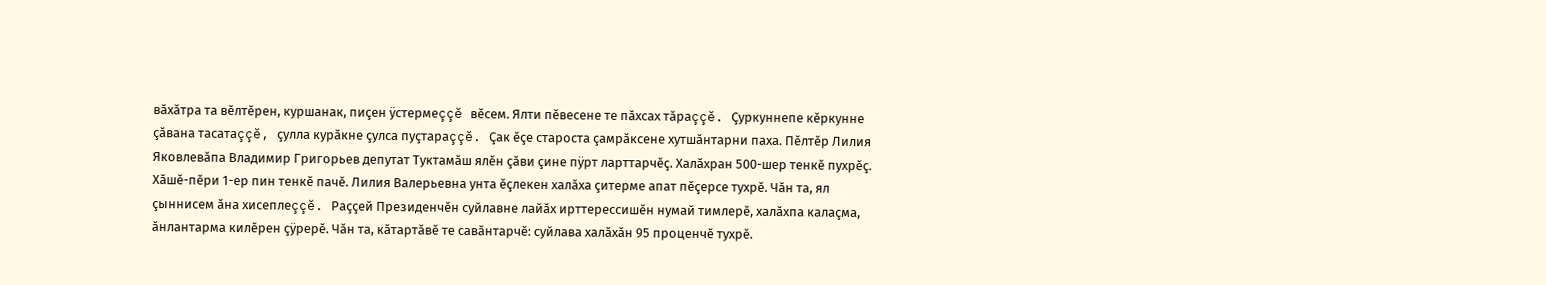вăхăтра та вĕлтĕрен, куршанак, пиçен ÿстермеççĕ вĕсем. Ялти пĕвесене те пăхсах тăраççĕ. Çуркуннепе кĕркунне çăвана тасатаççĕ, çулла курăкне çулса пуçтараççĕ. Çак ĕçе староста çамрăксене хутшăнтарни паха. Пĕлтĕр Лилия Яковлевăпа Владимир Григорьев депутат Туктамăш ялĕн çăви çине пÿрт ларттарчĕç. Халăхран 500-шер тенкĕ пухрĕç. Хăшĕ-пĕри 1-ер пин тенкĕ пачĕ. Лилия Валерьевна унта ĕçлекен халăха çитерме апат пĕçерсе тухрĕ. Чăн та, ял çыннисем ăна хисеплеççĕ. Раççей Президенчĕн суйлавне лайăх ирттерессишĕн нумай тимлерĕ, халăхпа калаçма, ăнлантарма килĕрен çÿрерĕ. Чăн та, кăтартăвĕ те савăнтарчĕ: суйлава халăхăн 95 проценчĕ тухрĕ.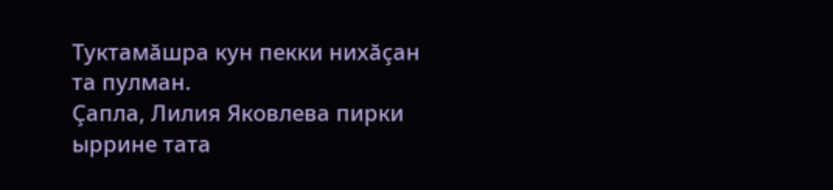Туктамăшра кун пекки нихăçан та пулман.
Çапла, Лилия Яковлева пирки ыррине тата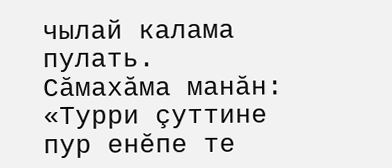чылай калама пулать. Сăмахăма манăн: «Турри çуттине пур енĕпе те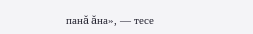панă ăна», — тесе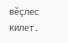вĕçлес килет.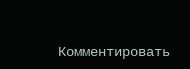Комментировать